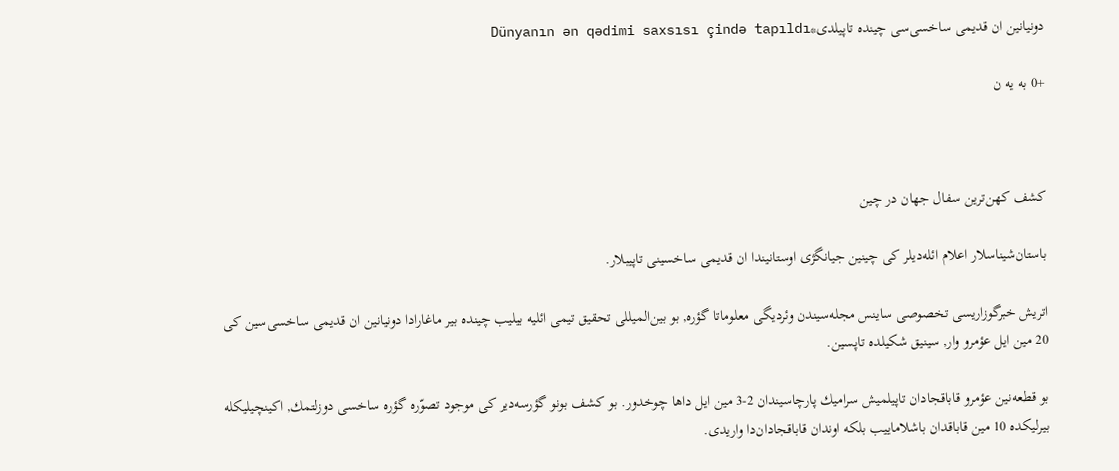دونیانین ان قدیمی ساخسی‌سی چینده تاپیلدی*Dünyanın ən qədimi saxsısı çində tapıldı

+0 به یه ن



كشف كهن‌ترین سفال جهان در چین

باستان‌شیناسلار اعلام ائله‌دیلر كی چینین جیانگژی اوستانیندا ان قدیمی ساخسینی تاپیبلار.

اتریش خبرگوزاریسی تخصوصی ساینس مجله‌سیندن وئردیگی معلوماتا گؤره, بو بین‌المیللی تحقیق تیمی ائلیه بیلیب چینده بیر ماغارادا دونیانین ان قدیمی ساخسی‌سین كی 20 مین ایل عؤمرو وار, سینیق شكیلده تاپسین.

بو قطعه‌نین عؤمرو قاباقجادان تاپیلمیش سرامیك پارچاسیندان 2-3 مین ایل داها چوخدور. بو كشف بونو گؤرسه‌دیر كی موجود تصوّره گؤره ساخسی دوزلتمك, اكینچیلیكله بیرلیكده 10 مین قاباقدان باشلاماییب بلكه اوندان قاباقجادان‌دا واریدی.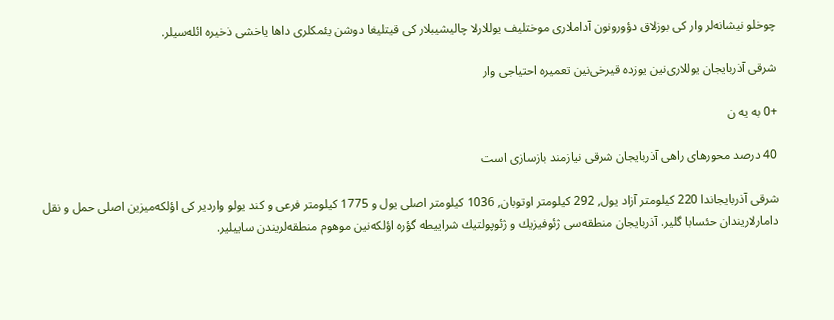چوخلو نیشانه‌لر وار كی بوزلاق دؤورونون آداملاری موختلیف یوللارلا چالیشیبلار كی قیتلیغا دوشن یئمكلری داها یاخشی ذخیره ائله‌سیلر.

شرقی آذربایجان یوللاری‌نین یوزده قیرخی‌نین تعمیره احتیاجی وار

+0 به یه ن

40 درصد محورهای راهی آذربایجان شرقی نیازمند بازسازی است

شرقی آذربایجاندا 220 كیلومتر آزاد یول, 292 كیلومتر اوتوبان, 1036 كیلومتر اصلی یول و 1775 كیلومتر فرعی و كند یولو واردیر كی اؤلكه‌میزین اصلی حمل و نقل دامارلاریندان حئسابا گلیر. آذربایجان منطقه‌سی ژئوفیزیك و ژئوپولتیك شراییطه گؤره اؤلكه‌نین موهوم منطقه‌لریندن ساییلیر.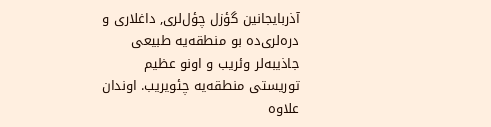آذربایجانین گؤزل چؤل‌لری, داغلاری و دره‌لری‌ده بو منطقه‌یه طبیعی جاذیبه‌لر وئریب و اونو عظیم توریستی منطقه‌یه چئویریب. اوندان علاوه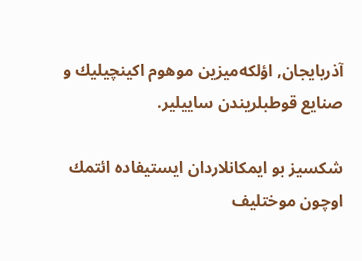آذربایجان, اؤلكه‌میزین موهوم اكینچیلیك و صنایع قوطبلریندن ساییلیر.

شكسیز بو ایمكانلاردان ایستیفاده ائتمك اوچون موختلیف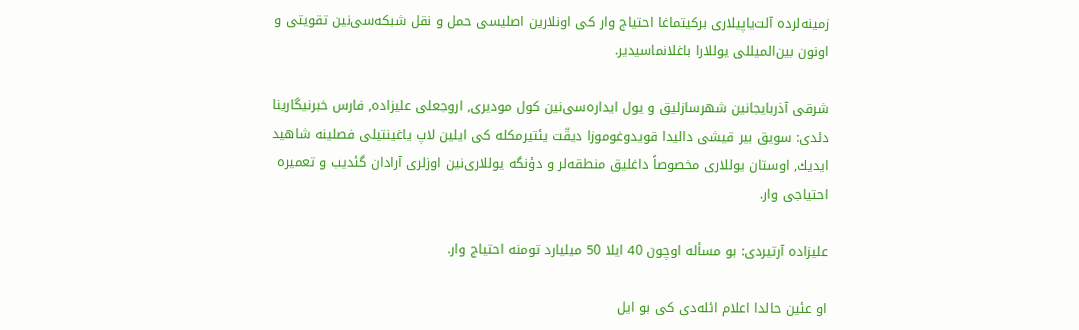زمینه‌لرده آلت‌یاپیلاری بركیتماغا احتیاج وار كی اونلارین اصلیسی حمل و نقل شبكه‌سی‌نین تقویتی و اونون بین‌المیللی یوللارا باغلانماسیدیر.

شرقی آذربایجانین شهرسازلیق و یول ایداره‌سی‌نین كول مودیری, اروجعلی علیزاده, فارس خبرنیگارینا دئدی: سویق بیر قیشی دالیدا قویدوغوموزا دیقّت یئتیرمكله كی ایلین لاپ یاغینتیلی فصلینه شاهید ایدیك, اوستان یوللاری‌ مخصوصاً داغلیق منطقه‌لر و دؤنگه‌ یوللاری‌نین اوزلری آرادان گئدیب و تعمیره احتیاجی وار.

علیزاده آرتیردی: بو مسأله اوچون 40 ایلا 50 میلیارد تومنه احتیاج وار.

او عئین حالدا اعلام ائله‌دی كی بو ایل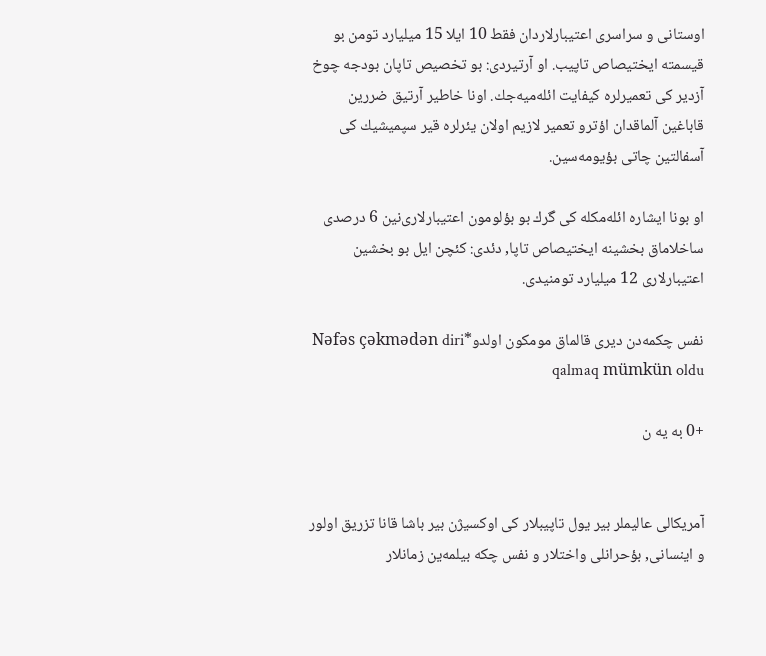اوستانی و سراسری اعتیبارلاردان فقط 10 ایلا 15 میلیارد تومن بو قیسمته ایختیصاص تاپیب. او آرتیردی: بو تخصیص تاپان بودجه چوخ آزدیر كی تعمیرلره كیفایت ائله‌میه‌جك. اونا خاطیر آرتیق ضررین قاباغین آلماقدان اؤترو تعمیر لازیم اولان یئرلره قیر سپمیشیك كی آسفالتین چاتی بؤیومه‌سین.

او بونا ایشاره ائله‌مكله كی گرك بو بؤلومون اعتیبارلاری‌نین 6 درصدی ساخلاماق بخشینه ایختیصاص تاپا, دئدی: كئچن ایل بو بخشین اعتیبارلاری 12 میلیارد تومنیدی.

نفس چكمه‌دن دیری قالماق مومكون اولدو*Nəfəs çəkmədən diri qalmaq mümkün oldu

+0 به یه ن


آمریكالی عالیملر بیر یول تاپیبلار كی اوكسیژن بیر باشا قانا تزریق اولور و اینسانی, بؤحرانلی واختلار و نفس چكه بیلمه‌ین زمانلار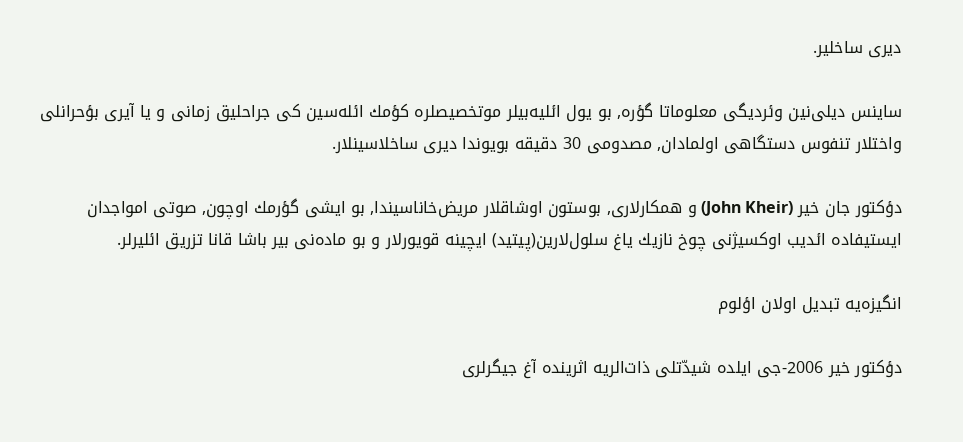دیری ساخلیر.

ساینس دیلی‌نین وئردیگی معلوماتا گؤره, بو یول ائلیه‌بیلر موتخصیصلره كؤمك ائله‌سین كی جراحلیق زمانی و یا آیری بؤحرانلی واختلار تنفوس دستگاهی اولمادان, مصدومی 30 دقیقه بویوندا دیری ساخلاسینلار.

دؤكتور جان خیر (John Kheir) و همكارلاری, بوستون اوشاقلار مریض‌خاناسیندا, بو ایشی گؤرمك اوچون, صوتی امواجدان ایستیفاده ائدیب اوكسیژنی چوخ نازیك یاغ سلول‌لارین(پیتید) ایچینه قویورلار و بو ماده‌نی بیر باشا قانا تزریق ائلیرلر.

انگیزه‌یه تبدیل اولان اؤلوم

دؤكتور خیر 2006-جی ایلده شیدّتلی ذات‌الریه اثرینده آغ جیگرلری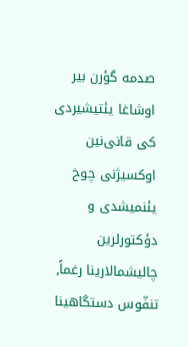صدمه گؤرن بیر اوشاغا یئتیشیردی كی قانی‌نین اوكسیژنی چوخ یئنمیشدی و دؤكتورلرین چالیشمالارینا رغماً, تنفّوس دستگاهینا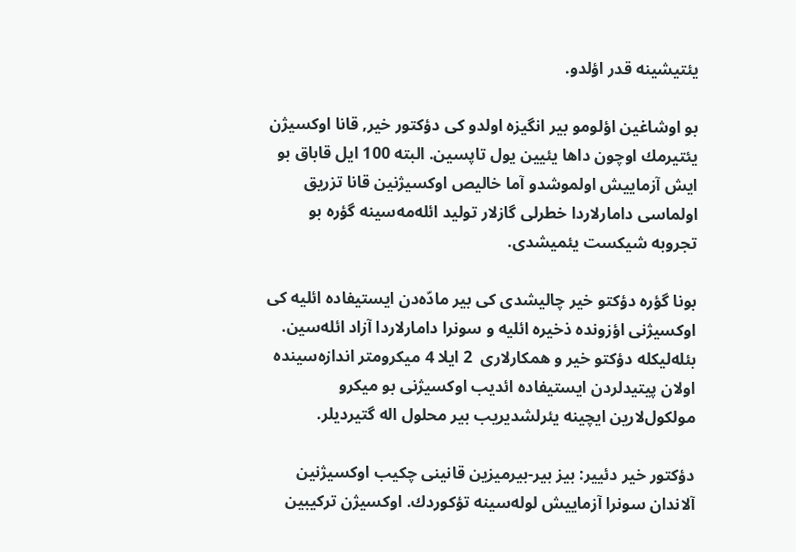یئتیشینه قدر اؤلدو.

بو اوشاغین اؤلومو بیر انگیزه اولدو كی دؤكتور خیر, قانا اوكسیژن یئتیرمك اوچون داها یئیین یول تاپسین. البته 100 ایل قاباق بو ایش آزماییش اولموشدو آما خالیص اوكسیژنین قانا تزریق اولماسی دامارلاردا خطرلی گازلار تولید ائله‌مه‌سینه گؤره بو تجروبه شیكست یئمیشدی.

بونا گؤره دؤكتو خیر چالیشدی كی بیر مادّه‌دن ایستیفاده ائلیه كی اوكسیژنی اؤزونده ذخیره ائلیه و سونرا دامارلاردا آزاد ائله‌سین. بئله‌لیكله دؤكتو خیر و همكارلاری  2 ایلا 4 میكرومتر اندازه‌سینده اولان پیتیدلردن ایستیفاده ائدیب اوكسیژنی بو میكرو مولكول‌لارین ایچینه یئرلشدیریب بیر محلول اله گتیردیلر.

دؤكتور خیر دئییر: بیز بیر-بیرمیزین قانینی چكیب اوكسیژنین آلاندان سونرا آزماییش لوله‌سینه تؤكوردك. اوكسیژن تركیبین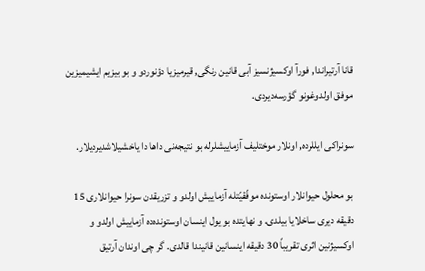قانا آرتیراندا, فورآ اوكسیژنسیز آبی قانین رنگی, قیرمیزیا دؤنوردو و بو بیزیم ایشیمیزین موفق اولدوغونو گؤرسه‌دیردی.

سونراكی ایللرده, اونلار موختلیف آزماییشلرله بو نتیجه‌نی داها دا یاخشیلاشدیردیلار.

بو محلول حیوانلار اوستونده موفّقیّتله آزماییش اولدو و تزریقدن سونرا حیوانلاری 15 دقیقه دیری ساخلایا بیلدی. و نهایتده بو یول اینسان اوستونده‌ده آزماییش اولدو و اوكسیژنین اثری تقریباً 30 دقیقه اینسانین قانیندا قالدی. گر چی اوندان آرتیق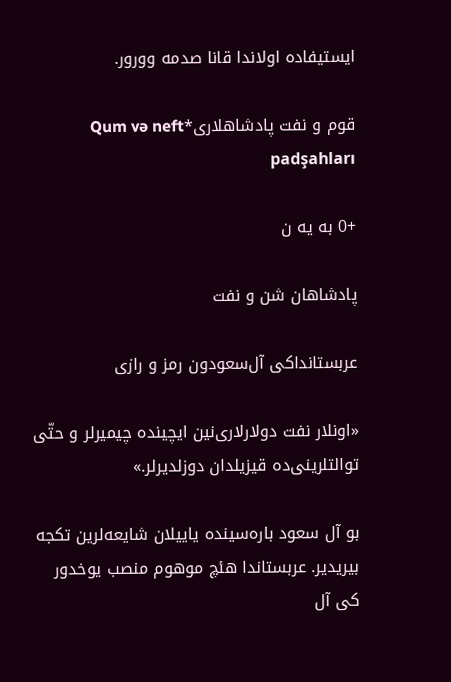ایستیفاده اولاندا قانا صدمه وورور.

قوم و نفت پادشاهلاری*Qum və neft padşahları

+0 به یه ن

پادشاهان شن و نفت

عربستانداكی آل‌سعودون رمز و رازی

«اونلار نفت دولارلاری‌نین ایچینده چیمیرلر و حتّی توالتلرینی‌ده قیزیلدان دوزلدیرلر.»

بو آل سعود باره‌سینده یاییلان شایعه‌لرین تكجه بیریدیر. عربستاندا هئچ موهوم منصب یوخدور كی آل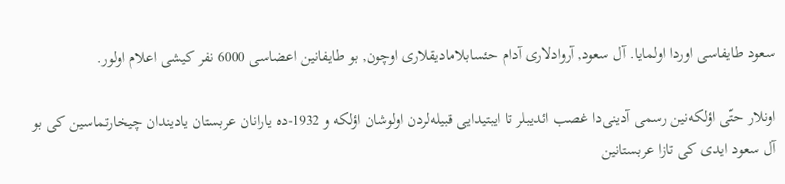سعود طایفاسی اوردا اولمایا. آل سعود, آروادلاری آدام حئسابلامادیقلاری اوچون, بو طایفانین اعضاسی 6000 نفر كیشی اعلام اولور.

اونلار حتّی اؤلكه‌نین رسمی آدینی‌دا غصب ائدیبلر تا ایبتیدایی قبیله‌لردن اولوشان اؤلكه و 1932-ده یارانان عربستان یادیندان چیخارتماسین كی بو آل سعود ایدی كی تازا عربستانین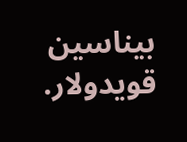بیناسین قویدولار.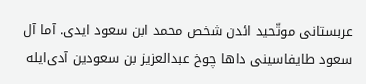عربستانی موتّحید ائدن شخص محمد ابن سعود ایدی. آما آل سعود طایفاسینی داها چوخ عبدالعزیز بن ‌سعودین آدی‌ایله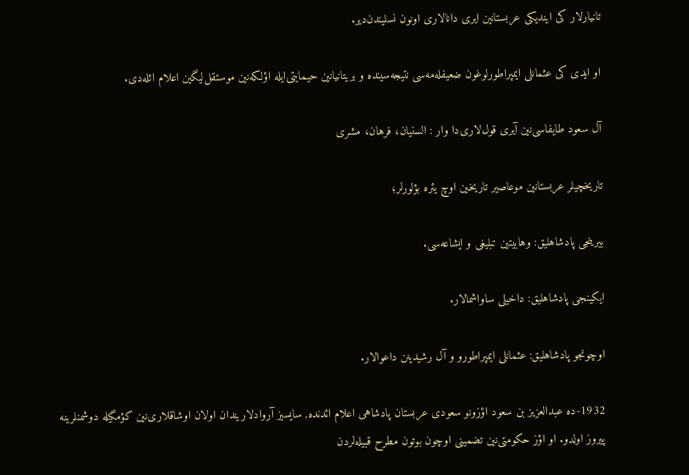تانیارلار كی ایندیكی عربستانین ایری دانالاری اونون نسلیندن‌دیر.

او ایدی كی عثمانلی ایمپراطورلوغون ضعیفله‌مه‌سی نتیجه‌سینده و بریتانیانین حیمایتی‌ایله اؤلكه‌نین موستقل‌لیگین اعلام ائله‌دی.

آل سعود طایفاسی‌نین آیری قول‌لاری‌دا وار : السنیان، فرهان، مشری

تاریخچیلر عربستانین موعاصیر تاریخین اوچ یئره بؤلورلر؛

بیرینجی پادشاهلیق: وهابیتین تبلیغی و ایشاعه‌سی.

ایكینجی پادشاهلیق: داخیلی ساواشمالار.

اوچونجو پادشاهلیق: عثمانلی ایمپراطورو و آل رشیدینن داعوالار.

1932-ده عبدالعزیز بن ‌سعود اؤزونو سعودی عربستان پادشاهی اعلام ائدنده, سایسیز آروادلاریندان اولان اوشاقلاری‌نین كؤمگیله دوشمنلرینه پیروز اولدو. او اؤز حكومتی‌نین تضمینی اوچون بوتون مطرح قبیله‌لردن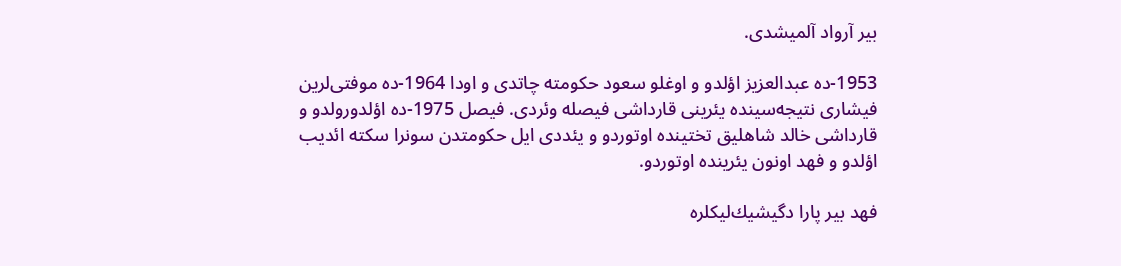بیر آرواد آلمیشدی.

1953-ده عبدالعزیز اؤلدو و اوغلو سعود حكومته چاتدی و اودا 1964-ده موفتی‌لرین فیشاری نتیجه‌سینده یئرینی قارداشی فیصله وئردی. فیصل 1975-ده اؤلدورولدو و قارداشی خالد شاهلیق تختینده اوتوردو و یئددی ایل حكومتدن سونرا سكته ائدیب اؤلدو و فهد اونون یئرینده اوتوردو.

فهد بیر پارا دگیشیك‌لیكلره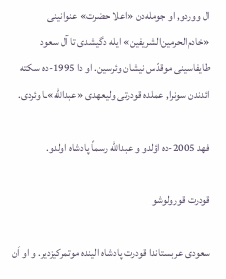ال ووردو, او جومله‌دن «اعلا حضرت» عنوانینی «خادم‌الحرمین‌الشریفین» ایله دگیشدی تا آل سعود طایفاسینی موقدّس نیشان وئرسین. او دا 1995-ده سكته ائدندن سونرا, عملده قودرتی ولیعهدی «عبدالله»ـا وئردی.

فهد 2005-ده اؤلدو و عبدالله رسماً پادشاه اولدو.

قودرت قورولوشو

سعودی عربستاندا قودرت پادشاه الینده موتمركیزدیر. و او اَن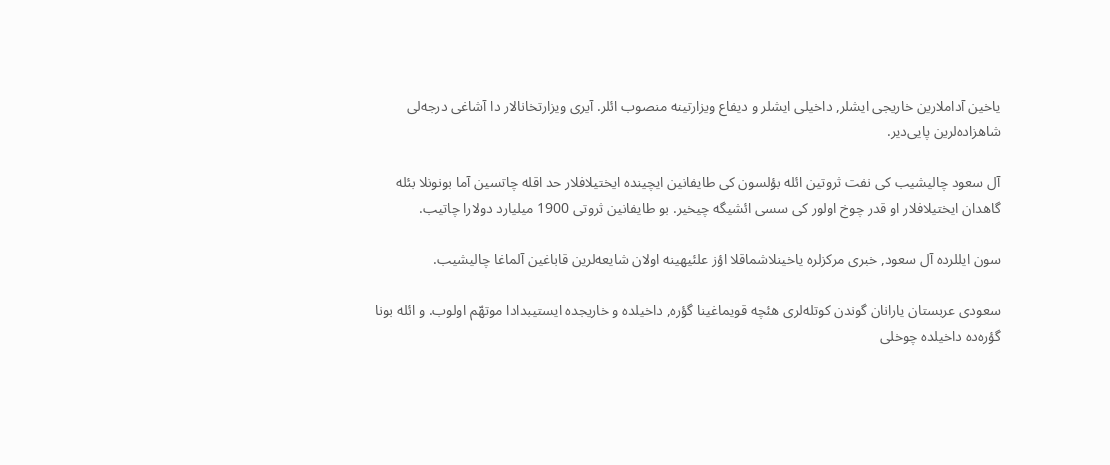یاخین آداملارین خاریجی ایشلر, داخیلی ایشلر و دیفاع ویزارتینه منصوب ائلر. آیری ویزارتخانالار دا آشاغی درجه‌لی شاهزاده‌لرین پایی‌دیر.

آل سعود چالیشیب كی نفت ثروتین ائله بؤلسون كی طایفانین ایچینده ایختیلافلار حد اقله چاتسین آما بونونلا بئله گاهدان ایختیلافلار او قدر چوخ اولور كی سسی ائشیگه چیخیر. بو طایفانین ثروتی 1900 میلیارد دولارا چاتیب.

سون ایللرده آل سعود, خبری مركزلره یاخینلاشماقلا اؤز علئیهینه اولان شایعه‌لرین قاباغین آلماغا چالیشیب.

سعودی عربستان یارانان گوندن كوتله‌لری هئچه قویماغینا گؤره, داخیلده و خاریجده ایستیبدادا موتهّم اولوب. و ائله بونا گؤره‌ده داخیلده چوخلی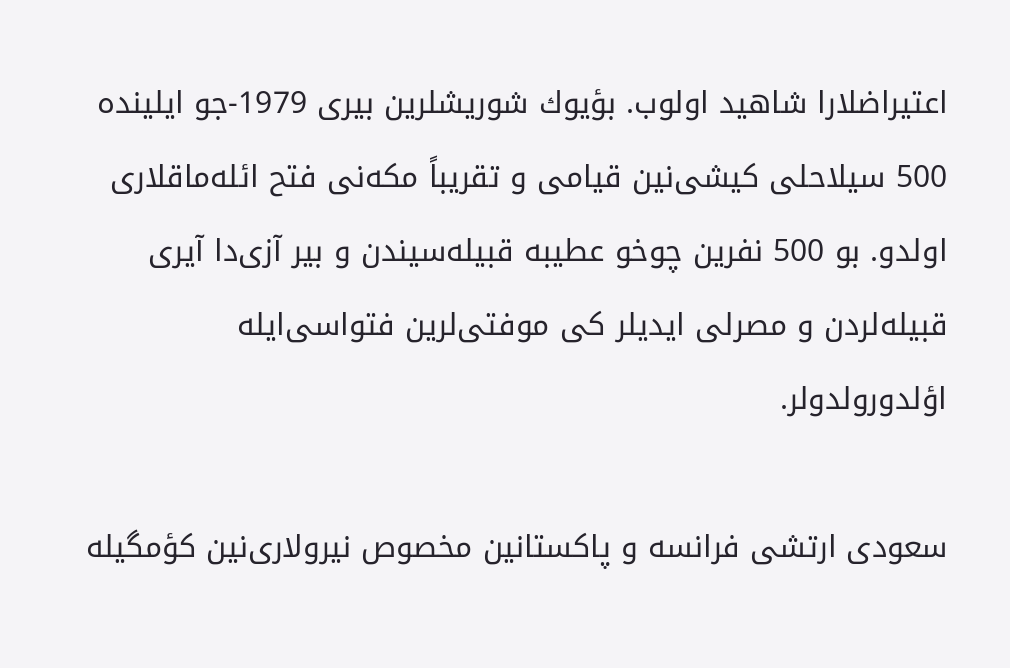اعتیراضلارا شاهید اولوب. بؤیوك شوریشلرین بیری 1979-جو ایلینده 500 سیلاحلی كیشی‌نین قیامی و تقریباً مكه‌نی فتح ائله‌ماقلاری اولدو. بو 500 نفرین چوخو عطیبه قبیله‌سیندن و بیر آزی‌دا آیری قبیله‌لردن و مصرلی ایدیلر كی موفتی‌لرین فتواسی‌ایله اؤلدورولدولر.

سعودی ارتشی فرانسه و پاكستانین مخصوص نیرولاری‌نین كؤمگیله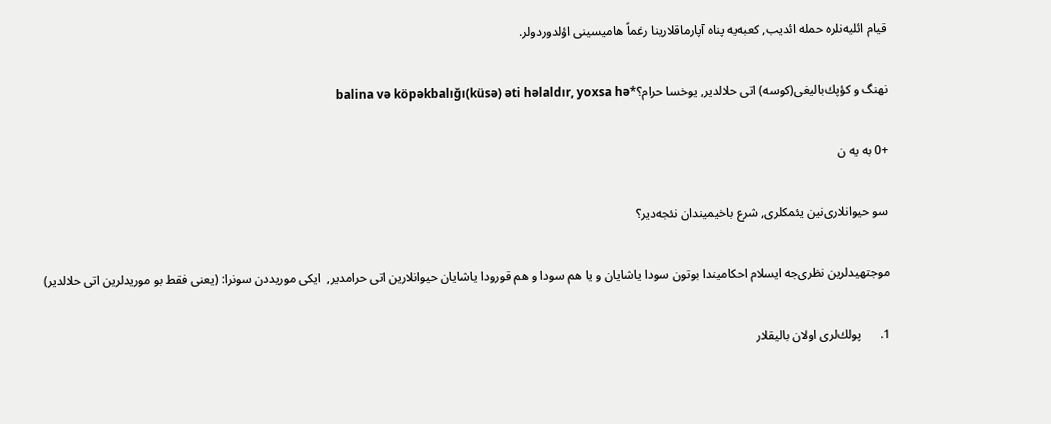قیام ائلیه‌نلره حمله ائدیب, كعبه‌یه پناه آپارماقلارینا رغماً هامیسینی اؤلدوردولر.

نهنگ و كؤپك‌بالیغی(كوسه) اتی حلالدیر, یوخسا حرام؟*balina və köpəkbalığı(küsə) əti həlaldır, yoxsa hə

+0 به یه ن

سو حیوانلاری‌نین یئمكلری, شرع باخیمیندان نئجه‌دیر؟

موجتهیدلرین نظری‌جه ایسلام احكامیندا بوتون سودا یاشایان و یا هم سودا و هم قورودا یاشایان حیوانلارین اتی حرامدیر,  ایكی موریددن سونرا: (یعنی فقط بو موریدلرین اتی حلالدیر)

1.      پولك‌لری اولان بالیقلار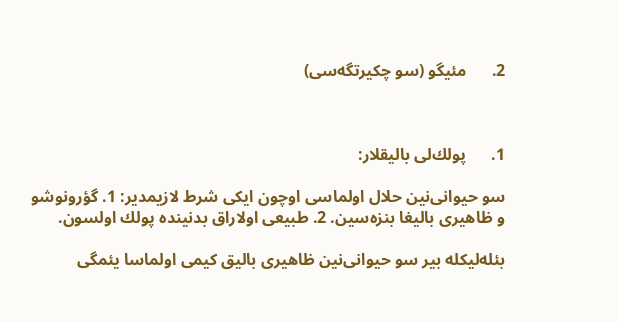2.      مئیگو (سو چكیرتگه‌سی)



1.      پولك‌لی بالیقلار:

سو حیوانی‌نین حلال اولماسی اوچون ایكی شرط لازیمدیر: 1. گؤرونوشو و ظاهیری بالیغا بنزه‌سین. 2. طبیعی اولاراق بدنینده پولك اولسون.

بئله‌لیكله بیر سو حیوانی‌نین ظاهیری بالیق كیمی اولماسا یئمگی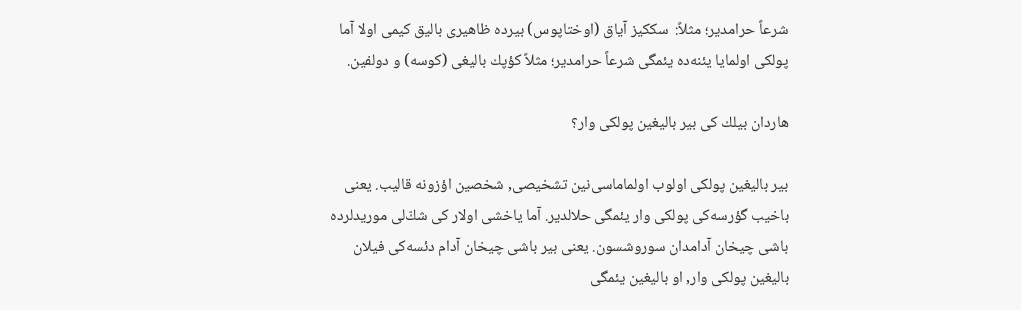شرعاً حرامدیر؛ مثلاً:  سككیز آیاق (اوختاپوس) بیرده ظاهیری بالیق كیمی اولا آما پولكی اولمایا یئنه‌ده یئمگی شرعاً حرامدیر؛ مثلاً كؤپك بالیغی (كوسه) و دولفین.

هاردان بیلك كی بیر بالیغین پولكی وار؟

بیر بالیغین پولكی اولوب اولماماسی‌نین تشخیصی, شخصین اؤزونه قالیب. یعنی باخیب گؤرسه‌كی پولكی وار یئمگی حلالدیر. آما یاخشی اولار كی شكّ‌لی موریدلرده باشی چیخان آدامدان سوروشسون. یعنی بیر باشی چیخان آدام دئسه‌كی فیلان بالیغین پولكی وار, او بالیغین یئمگی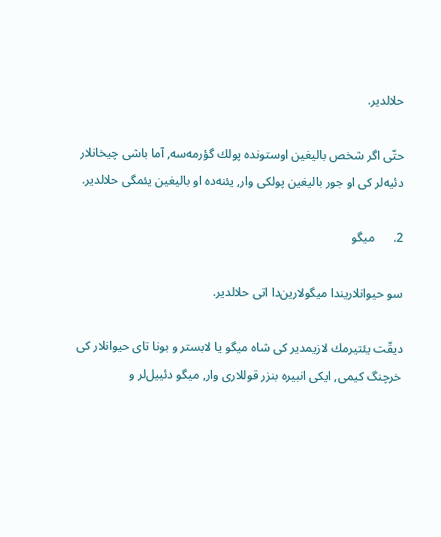حلالدیر.

حتّی اگر شخص بالیغین اوستونده پولك گؤرمه‌سه, آما باشی چیخانلار دئیه‌لر كی او جور بالیغین پولكی وار, یئنه‌ده او بالیغین یئمگی حلالدیر.

2.      میگو

سو حیوانلاریندا میگولارین‌دا اتی حلالدیر.

دیقّت یئتیرمك لازیمدیر كی شاه میگو یا لابستر و بونا تای حیوانلار كی خرچنگ كیمی, ایكی انبیره بنزر قوللاری وار, میگو دئییل‌لر و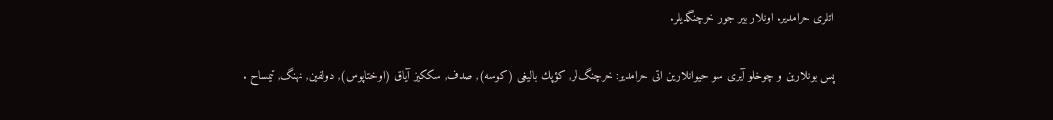اتلری حرامدیر. اونلار بیر جور خرچنگدیلر.

پس بونلارین و چوخلو آیری سو حیوانلارین اتی حرامدیر: خرچنگ‌لر, كؤپك بالیغی (كوسه), صدف, سككیز آیاق (اوختاپوس), دولفین, نهنگ, تیمساح .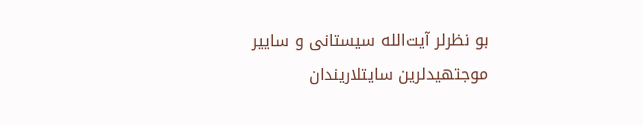بو نظرلر آیت‌الله سیستانی و ساییر موجتهیدلرین سایتلاریندان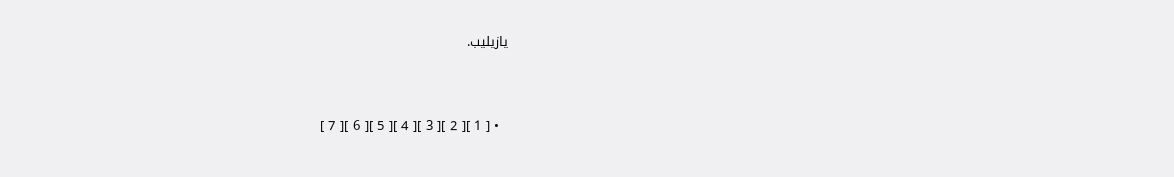یازیلیب.



  • [ 1 ][ 2 ][ 3 ][ 4 ][ 5 ][ 6 ][ 7 ]